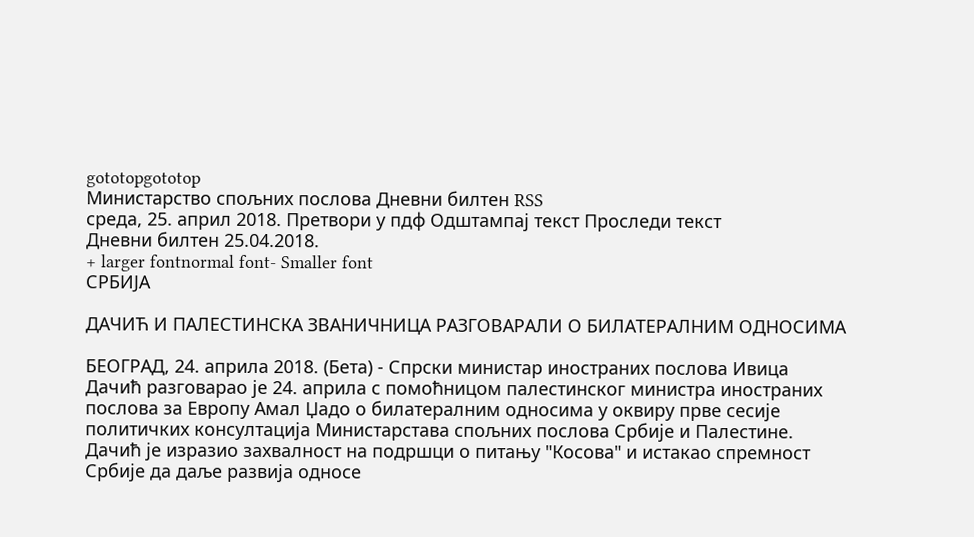gototopgototop
Министарство спољних послова Дневни билтен RSS
среда, 25. април 2018. Претвори у пдф Одштампај текст Проследи текст
Дневни билтен 25.04.2018.
+ larger fontnormal font- Smaller font
СРБИЈА

ДАЧИЋ И ПАЛЕСТИНСКА ЗВАНИЧНИЦА РАЗГОВАРАЛИ О БИЛАТЕРАЛНИМ ОДНОСИМА

БЕОГРАД, 24. априла 2018. (Бета) - Спрски министар иностраних послова Ивица Дачић разговарао је 24. априла с помоћницом палестинског министра иностраних послова за Европу Амал Џадо о билатералним односима у оквиру прве сесије политичких консултација Министарстава спољних послова Србије и Палестине. Дачић је изразио захвалност на подршци о питању "Косова" и истакао спремност Србије да даље развија односе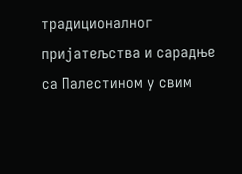традиционалног пријатељства и сарадње са Палестином у свим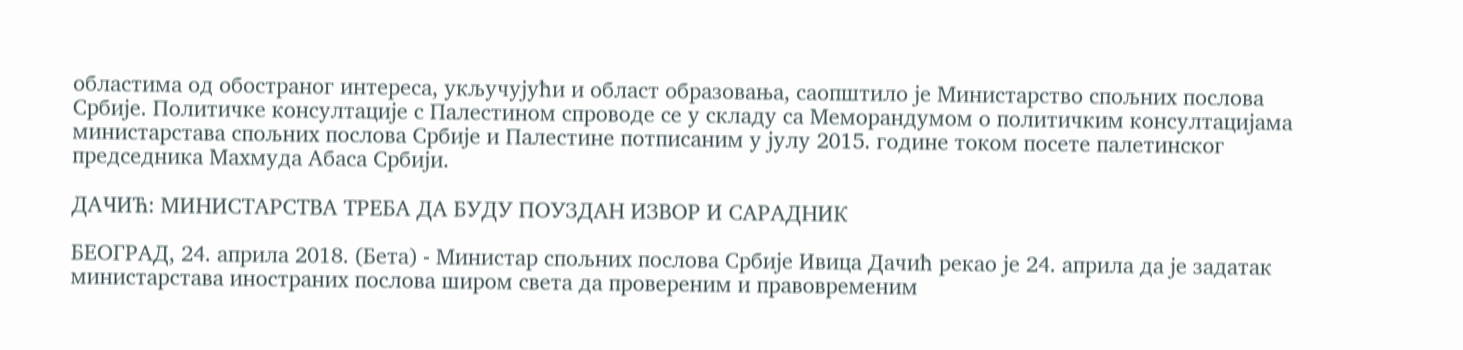областима од обостраног интереса, укључујући и област образовања, саопштило је Министарство спољних послова Србије. Политичке консултације с Палестином спроводе се у складу са Меморандумом о политичким консултацијама министарстава спољних послова Србије и Палестине потписаним у јулу 2015. године током посете палетинског председника Махмуда Абаса Србији.

ДАЧИЋ: МИНИСТАРСТВА ТРЕБА ДА БУДУ ПОУЗДАН ИЗВОР И САРАДНИК

БЕОГРАД, 24. априла 2018. (Бета) - Министар спољних послова Србије Ивица Дачић рекао је 24. априла да је задатак министарстава иностраних послова широм света да провереним и правовременим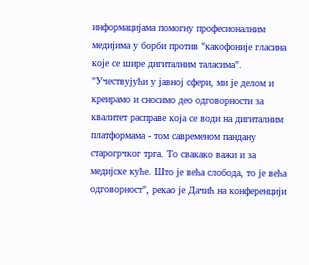информацијама помогну професионалним медијима у борби против "какофоније гласина које се шире дигиталним таласима". "Учествујући у јавној сфери, ми је делом и креирамо и сносимо део одговорности за квалитет расправе која се води на дигиталним платформама - том савременом пандану старогрчког трга. То свакако важи и за медијске куће. Што је већа слобода, то је већа одговорност", рекао је Дачић на конференцији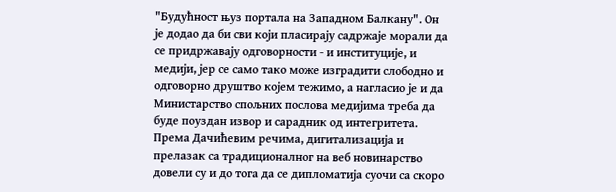"Будућност њуз портала на Западном Балкану". Он је додао да би сви који пласирају садржаје морали да се придржавају одговорности - и институције, и медији, јер се само тако може изградити слободно и одговорно друштво којем тежимо, а нагласио је и да Министарство спољних послова медијима треба да буде поуздан извор и сарадник од интегритета. Према Дачићевим речима, дигитализација и прелазак са традиционалног на веб новинарство довели су и до тога да се дипломатија суочи са скоро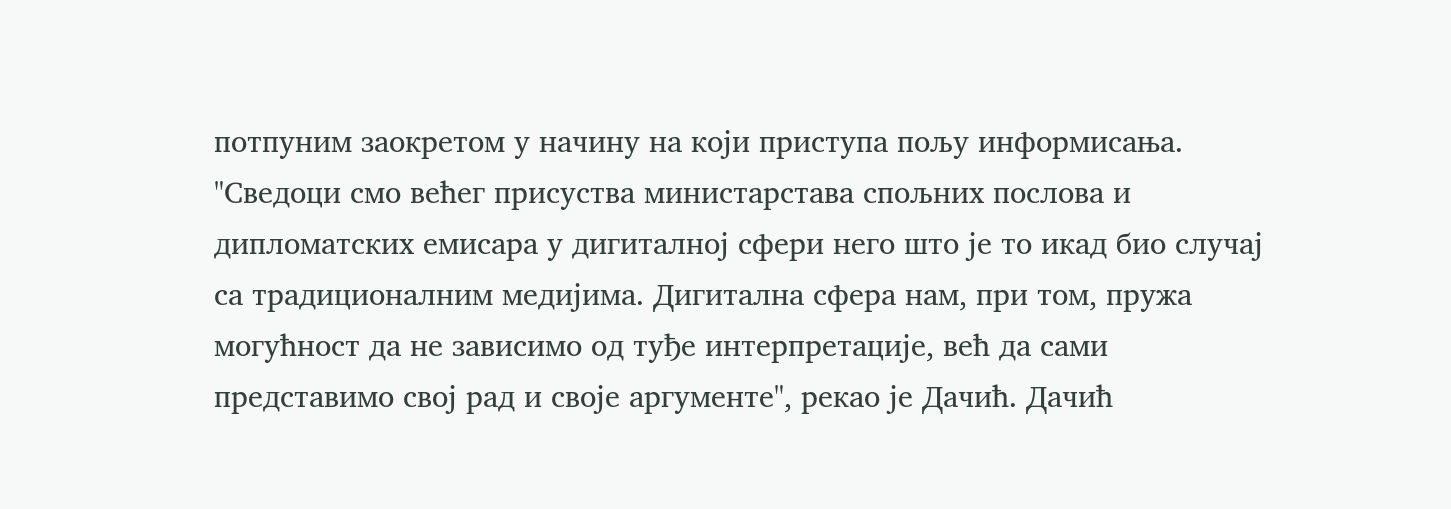потпуним заокретом у начину на који приступа пољу информисања. "Сведоци смо већег присуства министарстава спољних послова и дипломатских емисара у дигиталној сфери него што је то икад био случај са традиционалним медијима. Дигитална сфера нам, при том, пружа могућност да не зависимо од туђе интерпретације, већ да сами представимо свој рад и своје аргументе", рекао је Дачић. Дачић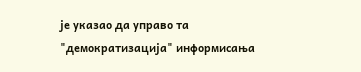је указао да управо та "демократизација" информисања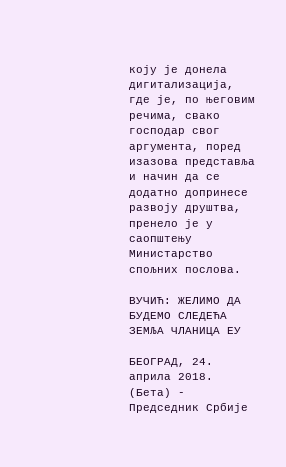коју је донела дигитализација, где је, по његовим речима, свако господар свог аргумента, поред изазова представља и начин да се додатно допринесе развоју друштва, пренело је у саопштењу Министарство спољних послова.

ВУЧИЋ: ЖЕЛИМО ДА БУДЕМО СЛЕДЕЋА ЗЕМЉА ЧЛАНИЦА ЕУ

БЕОГРАД, 24. априла 2018. (Бета) - Председник Србије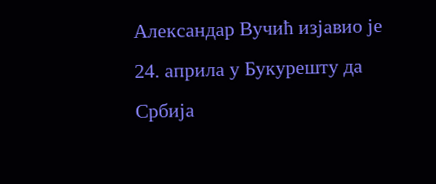Александар Вучић изјавио је 24. априла у Букурешту да Србија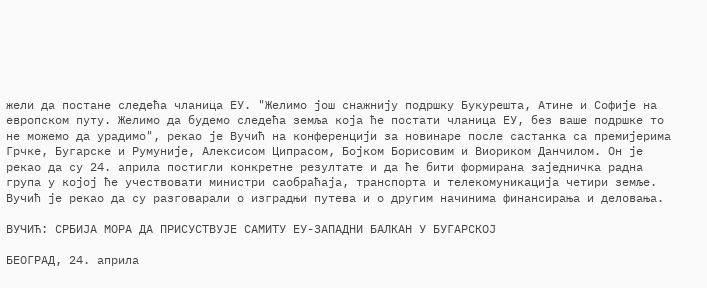жели да постане следећа чланица ЕУ. "Желимо још снажнију подршку Букурешта, Атине и Софије на европском путу. Желимо да будемо следећа земља која ће постати чланица ЕУ, без ваше подршке то не можемо да урадимо", рекао је Вучић на конференцији за новинаре после састанка са премијерима Грчке, Бугарске и Румуније, Алексисом Ципрасом, Бојком Борисовим и Виориком Данчилом. Он је рекао да су 24. априла постигли конкретне резултате и да ће бити формирана заједничка радна група у којој ће учествовати министри саобраћаја, транспорта и телекомуникација четири земље. Вучић је рекао да су разговарали о изградњи путева и о другим начинима финансирања и деловања.

ВУЧИЋ: СРБИЈА МОРА ДА ПРИСУСТВУЈЕ САМИТУ ЕУ-ЗАПАДНИ БАЛКАН У БУГАРСКОЈ

БЕОГРАД, 24. априла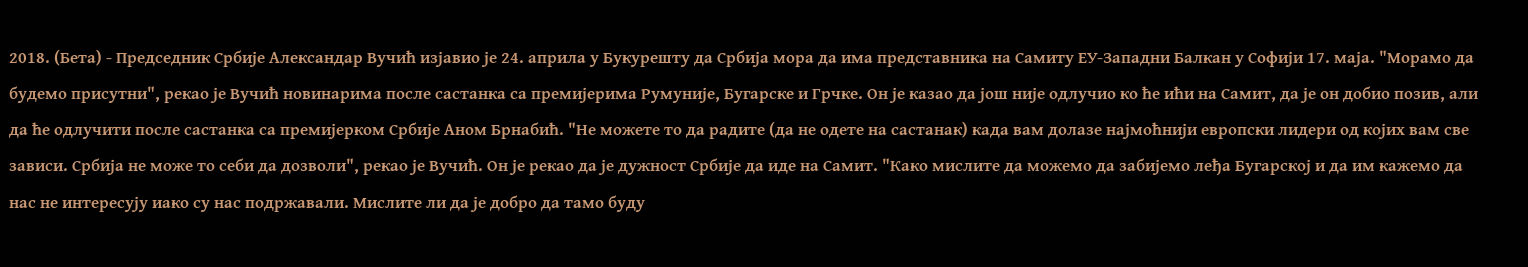2018. (Бета) - Председник Србије Александар Вучић изјавио је 24. априла у Букурешту да Србија мора да има представника на Самиту ЕУ-Западни Балкан у Софији 17. маја. "Морамо да будемо присутни", рекао је Вучић новинарима после састанка са премијерима Румуније, Бугарске и Грчке. Он је казао да још није одлучио ко ће ићи на Самит, да је он добио позив, али да ће одлучити после састанка са премијерком Србије Аном Брнабић. "Не можете то да радите (да не одете на састанак) када вам долазе најмоћнији европски лидери од којих вам све зависи. Србија не може то себи да дозволи", рекао је Вучић. Он је рекао да је дужност Србије да иде на Самит. "Како мислите да можемо да забијемо леђа Бугарској и да им кажемо да нас не интересују иако су нас подржавали. Мислите ли да је добро да тамо буду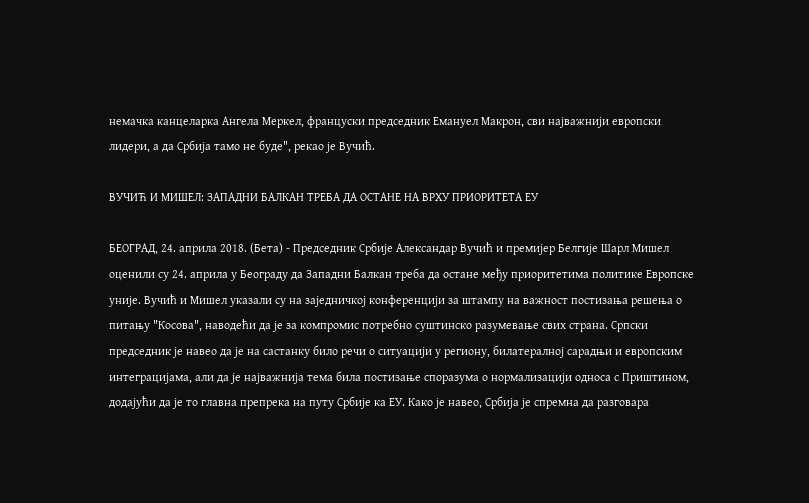немачка канцеларка Ангела Меркел, француски председник Емануел Макрон, сви најважнији европски лидери, а да Србија тамо не буде", рекао је Вучић.

ВУЧИЋ И МИШЕЛ: ЗАПАДНИ БАЛКАН ТРЕБА ДА ОСТАНЕ НА ВРХУ ПРИОРИТЕТА ЕУ

БЕОГРАД, 24. априла 2018. (Бета) - Председник Србије Александар Вучић и премијер Белгије Шарл Мишел оценили су 24. априла у Београду да Западни Балкан треба да остане међу приоритетима политике Европске уније. Вучић и Мишел указали су на заједничкој конференцији за штампу на важност постизања решења о питању "Косова", наводећи да је за компромис потребно суштинско разумевање свих страна. Српски председник је навео да је на састанку било речи о ситуацији у региону, билатералној сарадњи и европским интеграцијама, али да је најважнија тема била постизање споразума о нормализацији односа с Приштином, додајући да је то главна препрека на путу Србије ка ЕУ. Како је навео, Србија је спремна да разговара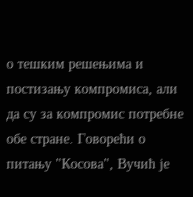о тешким решењима и постизању компромиса, али да су за компромис потребне обе стране. Говорећи о питању "Косова", Вучић је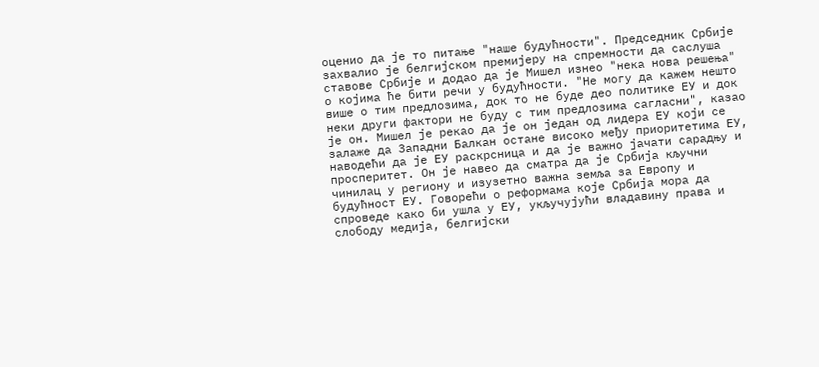оценио да је то питање "наше будућности". Председник Србије захвалио је белгијском премијеру на спремности да саслуша ставове Србије и додао да је Мишел изнео "нека нова решења" о којима ће бити речи у будућности. "Не могу да кажем нешто више о тим предлозима, док то не буде део политике ЕУ и док неки други фактори не буду с тим предлозима сагласни", казао је он. Мишел је рекао да је он један од лидера ЕУ који се залаже да Западни Балкан остане високо међу приоритетима ЕУ, наводећи да је ЕУ раскрсница и да је важно јачати сарадњу и просперитет. Он је навео да сматра да је Србија кључни чинилац у региону и изузетно важна земља за Европу и будућност ЕУ. Говорећи о реформама које Србија мора да спроведе како би ушла у ЕУ, укључујући владавину права и слободу медија, белгијски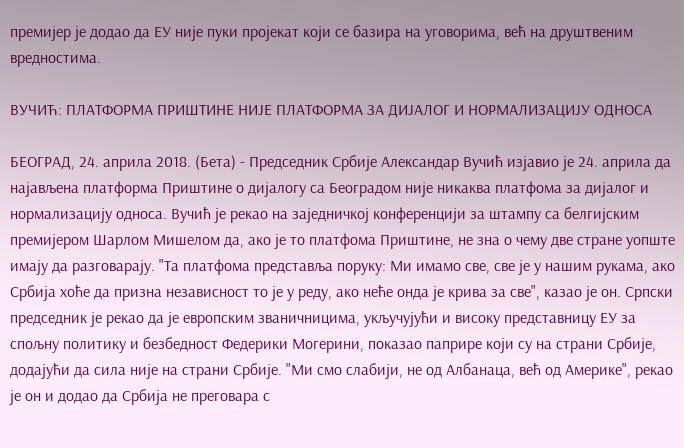премијер је додао да ЕУ није пуки пројекат који се базира на уговорима, већ на друштвеним вредностима.

ВУЧИЋ: ПЛАТФОРМА ПРИШТИНЕ НИЈЕ ПЛАТФОРМА ЗА ДИЈАЛОГ И НОРМАЛИЗАЦИЈУ ОДНОСА

БЕОГРАД, 24. априла 2018. (Бета) - Председник Србије Александар Вучић изјавио је 24. априла да најављена платформа Приштине о дијалогу са Београдом није никаква платфома за дијалог и нормализацију односа. Вучић је рекао на заједничкој конференцији за штампу са белгијским премијером Шарлом Мишелом да, ако је то платфома Приштине, не зна о чему две стране уопште имају да разговарају. "Та платфома представља поруку: Ми имамо све, све је у нашим рукама, ако Србија хоће да призна независност то је у реду, ако неће онда је крива за све", казао је он. Српски председник је рекао да је европским званичницима, укључујући и високу представницу ЕУ за спољну политику и безбедност Федерики Могерини, показао паприре који су на страни Србије, додајући да сила није на страни Србије. "Ми смо слабији, не од Албанаца, већ од Америке", рекао је он и додао да Србија не преговара с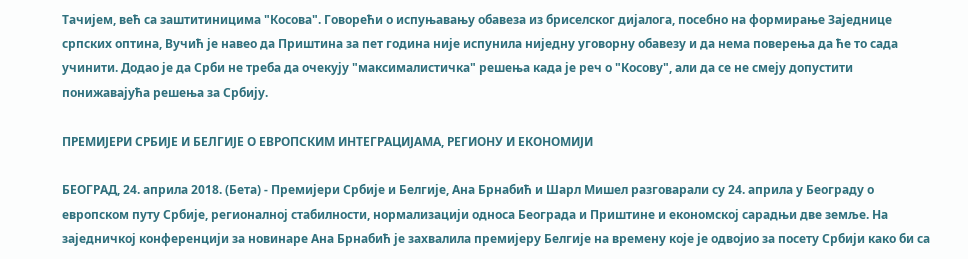Тачијем, већ са заштитиницима "Косова". Говорећи о испуњавању обавеза из бриселског дијалога, посебно на формирање Заједнице српских оптина, Вучић је навео да Приштина за пет година није испунила ниједну уговорну обавезу и да нема поверења да ће то сада учинити. Додао је да Срби не треба да очекују "максималистичка" решења када је реч о "Косову", али да се не смеју допустити понижавајућа решења за Србију.

ПРЕМИЈЕРИ СРБИЈЕ И БЕЛГИЈЕ О ЕВРОПСКИМ ИНТЕГРАЦИЈАМА, РЕГИОНУ И ЕКОНОМИЈИ

БЕОГРАД, 24. априла 2018. (Бета) - Премијери Србије и Белгије, Ана Брнабић и Шарл Мишел разговарали су 24. априла у Београду о европском путу Србије, регионалној стабилности, нормализацији односа Београда и Приштине и економској сарадњи две земље. На заједничкој конференцији за новинаре Ана Брнабић је захвалила премијеру Белгије на времену које је одвојио за посету Србији како би са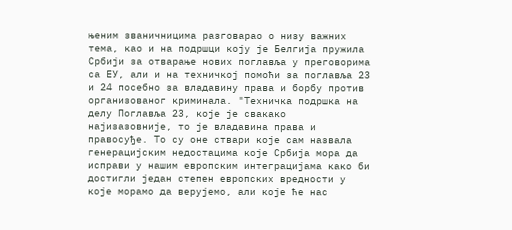њеним званичницима разговарао о низу важних тема, као и на подршци коју је Белгија пружила Србији за отварање нових поглавља у преговорима са ЕУ, али и на техничкој помоћи за поглавља 23 и 24 посебно за владавину права и борбу против организованог криминала. "Техничка подршка на делу Поглавља 23, које је свакако најизазовније, то је владавина права и правосуђе. То су оне ствари које сам назвала генерацијским недостацима које Србија мора да исправи у нашим европским интеграцијама како би достигли један степен европских вредности у које морамо да верујемо, али које ће нас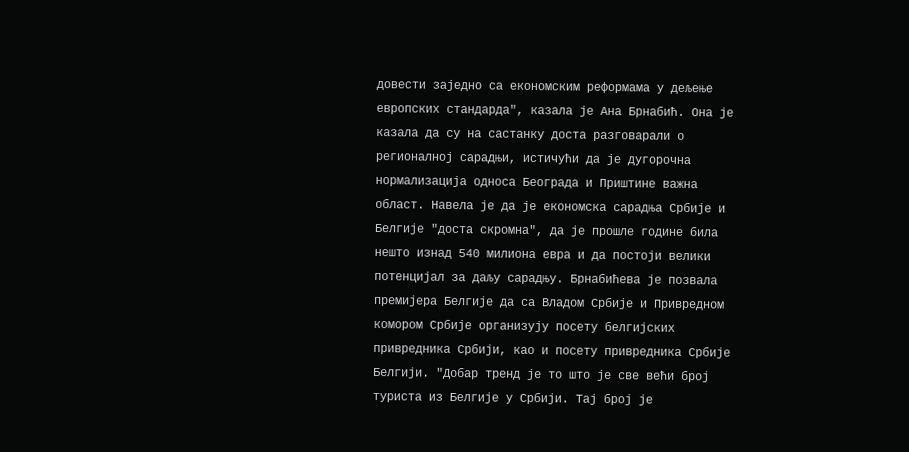довести заједно са економским реформама у дељење европских стандарда", казала је Ана Брнабић. Она је казала да су на састанку доста разговарали о регионалној сарадњи, истичући да је дугорочна нормализација односа Београда и Приштине важна област. Навела је да је економска сарадња Србије и Белгије "доста скромна", да је прошле године била нешто изнад 540 милиона евра и да постоји велики потенцијал за даљу сарадњу. Брнабићева је позвала премијера Белгије да са Владом Србије и Привредном комором Србије организују посету белгијских привредника Србији, као и посету привредника Србије Белгији. "Добар тренд је то што је све већи број туриста из Белгије у Србији. Тај број је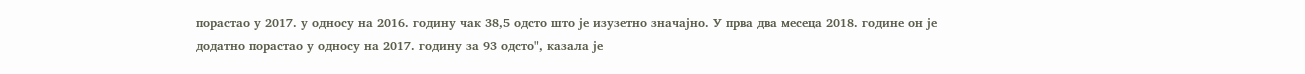порастао у 2017. у односу на 2016. годину чак 38,5 одсто што је изузетно значајно. У прва два месеца 2018. године он је додатно порастао у односу на 2017. годину за 93 одсто", казала је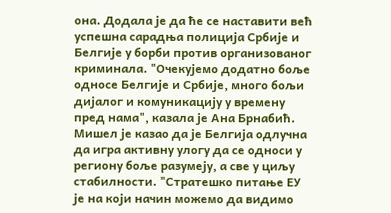она. Додала је да ће се наставити већ успешна сарадња полиција Србије и Белгије у борби против организованог криминала. "Очекујемо додатно боље односе Белгије и Србије, много бољи дијалог и комуникацију у времену пред нама", казала је Ана Брнабић. Мишел је казао да је Белгија одлучна да игра активну улогу да се односи у региону боље разумеју, а све у циљу стабилности. "Стратешко питање ЕУ је на који начин можемо да видимо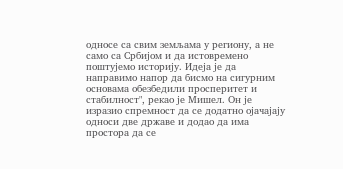односе са свим земљама у региону, а не само са Србијом и да истовремено поштујемо историју. Идеја је да направимо напор да бисмо на сигурним основама обезбедили просперитет и стабилност", рекао је Мишел. Он је изразио спремност да се додатно ојачајају односи две државе и додао да има простора да се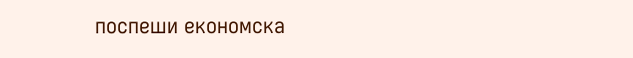поспеши економска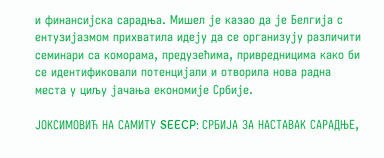и финансијска сарадња. Мишел је казао да је Белгија с ентузијазмом прихватила идеју да се организују различити семинари са коморама, предузећима, привредницима како би се идентификовали потенцијали и отворила нова радна места у циљу јачања економије Србије.

ЈОКСИМОВИЋ НА САМИТУ SEECP: СРБИЈА ЗА НАСТАВАК САРАДЊЕ,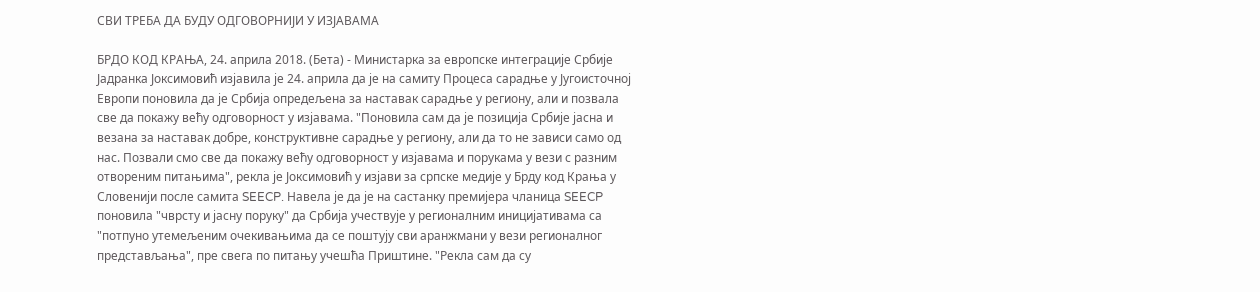СВИ ТРЕБА ДА БУДУ ОДГОВОРНИЈИ У ИЗЈАВАМА

БРДО КОД КРАЊА, 24. априла 2018. (Бета) - Министарка за европске интеграције Србије Јадранка Јоксимовић изјавила је 24. априла да је на самиту Процеса сарадње у Југоисточној Европи поновила да је Србија опредељена за наставак сарадње у региону, али и позвала све да покажу већу одговорност у изјавама. "Поновила сам да је позиција Србије јасна и везана за наставак добре, конструктивне сарадње у региону, али да то не зависи само од нас. Позвали смо све да покажу већу одговорност у изјавама и порукама у вези с разним отвореним питањима", рекла је Јоксимовић у изјави за српске медије у Брду код Крања у Словенији после самита SEECP. Навела је да је на састанку премијера чланица SEECP поновила "чврсту и јасну поруку" да Србија учествује у регионалним иницијативама са "потпуно утемељеним очекивањима да се поштују сви аранжмани у вези регионалног представљања", пре свега по питању учешћа Приштине. "Рекла сам да су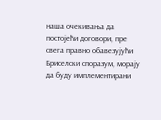наша очекивања да постојећи договори, пре свега правно обавезујући Бриселски споразум, морају да буду имплементирани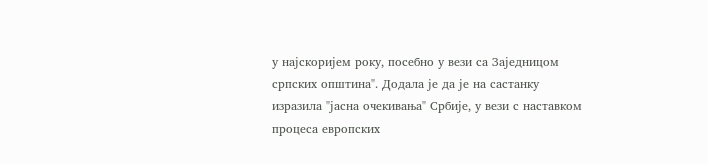у најскоријем року, посебно у вези са Заједницом српских општина". Додала је да је на састанку изразила "јасна очекивања" Србије, у вези с наставком процеса европских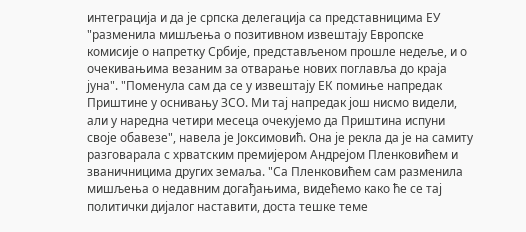интеграција и да је српска делегација са представницима ЕУ "разменила мишљења о позитивном извештају Европске комисије о напретку Србије, представљеном прошле недеље, и о очекивањима везаним за отварање нових поглавља до краја јуна". "Поменула сам да се у извештају ЕК помиње напредак Приштине у оснивању ЗСО. Ми тај напредак још нисмо видели, али у наредна четири месеца очекујемо да Приштина испуни своје обавезе", навела је Јоксимовић. Она је рекла да је на самиту разговарала с хрватским премијером Андрејом Пленковићем и званичницима других земаља. "Са Пленковићем сам разменила мишљења о недавним догађањима, видећемо како ће се тај политички дијалог наставити, доста тешке теме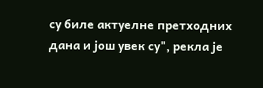су биле актуелне претходних дана и још увек су", рекла је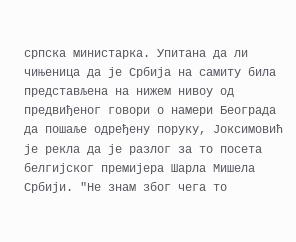српска министарка. Упитана да ли чињеница да је Србија на самиту била представљена на нижем нивоу од предвиђеног говори о намери Београда да пошаље одређену поруку, Јоксимовић је рекла да је разлог за то посета белгијског премијера Шарла Мишела Србији. "Не знам због чега то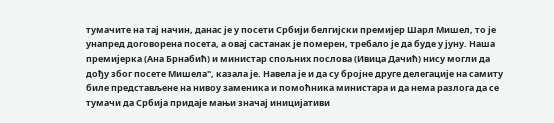тумачите на тај начин, данас је у посети Србији белгијски премијер Шарл Мишел, то је унапред договорена посета, а овај састанак је померен, требало је да буде у јуну. Наша премијерка (Ана Брнабић) и министар спољних послова (Ивица Дачић) нису могли да дођу због посете Мишела", казала је. Навела је и да су бројне друге делегације на самиту биле представљене на нивоу заменика и помоћника министара и да нема разлога да се тумачи да Србија придаје мањи значај иницијативи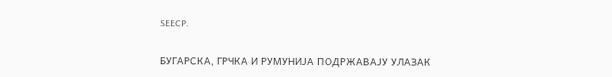SEECP.

БУГАРСКА, ГРЧКА И РУМУНИЈА ПОДРЖАВАЈУ УЛАЗАК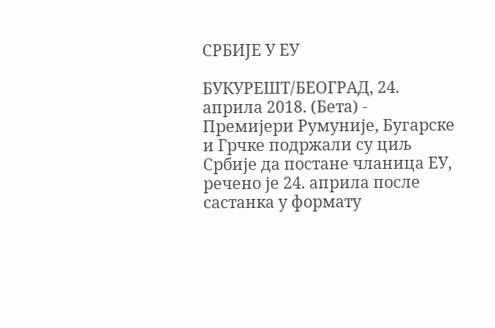СРБИЈЕ У ЕУ

БУКУРЕШТ/БЕОГРАД, 24. априла 2018. (Бета) - Премијери Румуније, Бугарске и Грчке подржали су циљ Србије да постане чланица ЕУ, речено је 24. априла после састанка у формату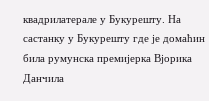квадрилатерале у Букурешту. На састанку у Букурешту где је домаћин била румунска премијерка Вјорика Данчила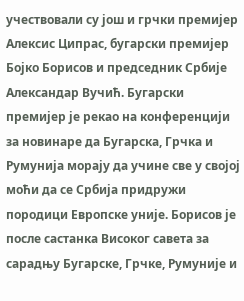учествовали су још и грчки премијер Алексис Ципрас, бугарски премијер Бојко Борисов и председник Србије Александар Вучић. Бугарски премијер је рекао на конференцији за новинаре да Бугарска, Грчка и Румунија морају да учине све у својој моћи да се Србија придружи породици Европске уније. Борисов је после састанка Високог савета за сарадњу Бугарске, Грчке, Румуније и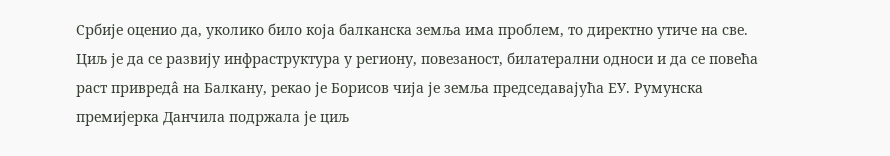Србије оценио да, уколико било која балканска земља има проблем, то директно утиче на све. Циљ је да се развију инфраструктура у региону, повезаност, билатерални односи и да се повећа раст привредâ на Балкану, рекао је Борисов чија је земља председавајућа ЕУ. Румунска премијерка Данчила подржала је циљ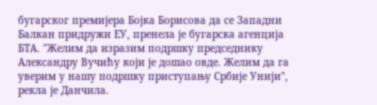бугарског премијера Бојка Борисова да се Западни Балкан придружи ЕУ, пренела је бугарска агенција БТА. "Желим да изразим подршку председнику Александру Вучићу који је дошао овде. Желим да га уверим у нашу подршку приступању Србије Унији", рекла је Данчила.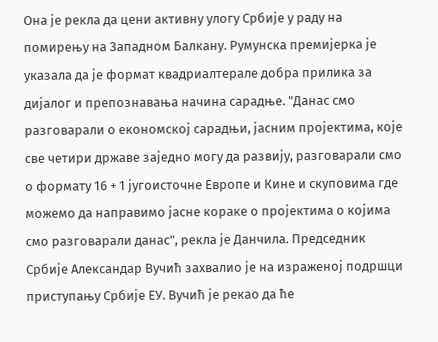Она је рекла да цени активну улогу Србије у раду на помирењу на Западном Балкану. Румунска премијерка је указала да је формат квадриалтерале добра прилика за дијалог и препознавања начина сарадње. "Данас смо разговарали о економској сарадњи, јасним пројектима, које све четири државе заједно могу да развију, разговарали смо о формату 16 + 1 југоисточне Европе и Кине и скуповима где можемо да направимо јасне кораке о пројектима о којима смо разговарали данас", рекла је Данчила. Председник Србије Александар Вучић захвалио је на израженој подршци приступању Србије ЕУ. Вучић је рекао да ће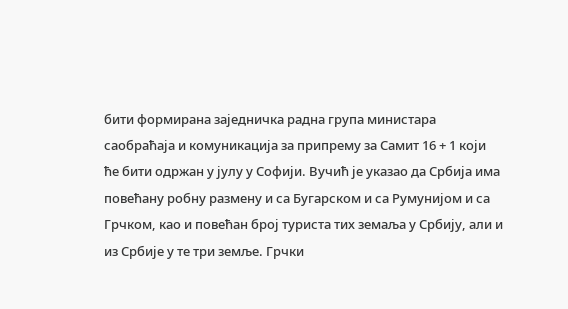бити формирана заједничка радна група министара саобраћаја и комуникација за припрему за Самит 16 + 1 који ће бити одржан у јулу у Софији. Вучић је указао да Србија има повећану робну размену и са Бугарском и са Румунијом и са Грчком, као и повећан број туриста тих земаља у Србију, али и из Србије у те три земље. Грчки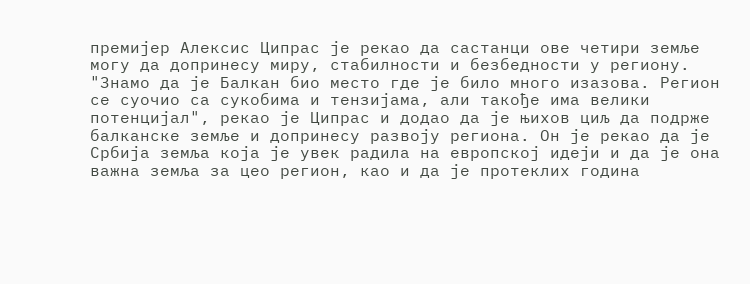премијер Алексис Ципрас је рекао да састанци ове четири земље могу да допринесу миру, стабилности и безбедности у региону. "Знамо да је Балкан био место где је било много изазова. Регион се суочио са сукобима и тензијама, али такође има велики потенцијал", рекао је Ципрас и додао да је њихов циљ да подрже балканске земље и допринесу развоју региона. Он је рекао да је Србија земља која је увек радила на европској идеји и да је она важна земља за цео регион, као и да је протеклих година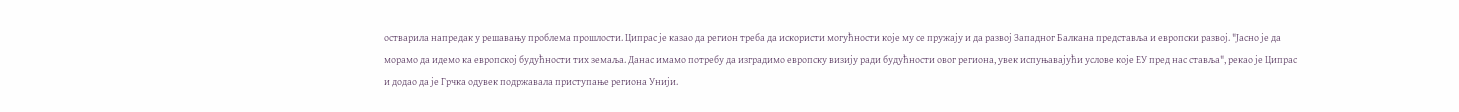остварила напредак у решавању проблема прошлости. Ципрас је казао да регион треба да искористи могућности које му се пружају и да развој Западног Балкана представља и европски развој. "Јасно је да морамо да идемо ка европској будућности тих земаља. Данас имамо потребу да изградимо европску визију ради будућности овог региона, увек испуњавајући услове које ЕУ пред нас ставља", рекао је Ципрас и додао да је Грчка одувек подржавала приступање региона Унији.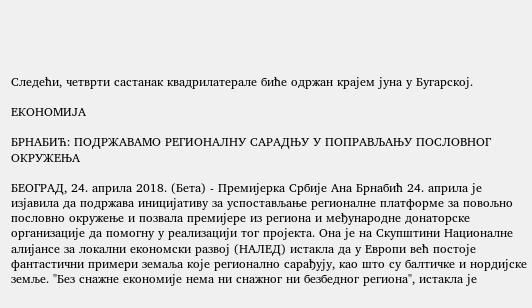Следећи, четврти састанак квадрилатерале биће одржан крајем јуна у Бугарској.

ЕКОНОМИЈА

БРНАБИЋ: ПОДРЖАВАМО РЕГИОНАЛНУ САРАДЊУ У ПОПРАВЉАЊУ ПОСЛОВНОГ ОКРУЖЕЊА

БЕОГРАД, 24. априла 2018. (Бета) - Премијерка Србије Ана Брнабић 24. априла је изјавила да подржава иницијативу за успостављање регионалне платформе за повољно пословно окружење и позвала премијере из региона и међународне донаторске организације да помогну у реализацији тог пројекта. Она је на Скупштини Националне алијансе за локални економски развој (НАЛЕД) истакла да у Европи већ постоје фантастични примери земаља које регионално сарађују, као што су балтичке и нордијске земље. "Без снажне економије нема ни снажног ни безбедног региона", истакла је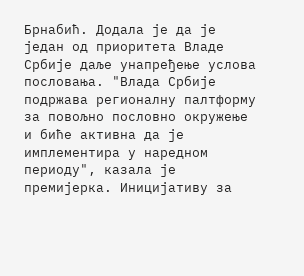Брнабић. Додала је да је један од приоритета Владе Србије даље унапређење услова пословања. "Влада Србије подржава регионалну палтформу за повољно пословно окружење и биће активна да је имплементира у наредном периоду", казала је премијерка. Иницијативу за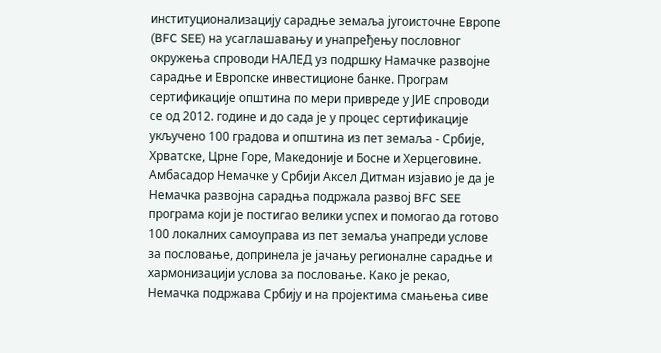институционализацију сарадње земаља југоисточне Европе (BFC SEE) на усаглашавању и унапређењу пословног окружења спроводи НАЛЕД уз подршку Намачке развојне сарадње и Европске инвестиционе банке. Програм сертификације општина по мери привреде у ЈИЕ спроводи се од 2012. године и до сада је у процес сертификације укључено 100 градова и општина из пет земаља - Србије, Хрватске, Црне Горе, Македоније и Босне и Херцеговине. Амбасадор Немачке у Србији Аксел Дитман изјавио је да је Немачка развојна сарадња подржала развој BFC SEE програма који је постигао велики успех и помогао да готово 100 локалних самоуправа из пет земаља унапреди услове за пословање, допринела је јачању регионалне сарадње и хармонизацији услова за пословање. Како је рекао, Немачка подржава Србију и на пројектима смањења сиве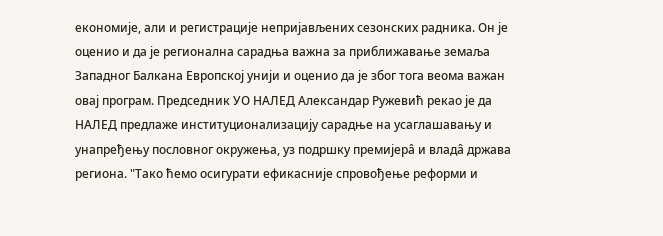економије, али и регистрације непријављених сезонских радника. Он је оценио и да је регионална сарадња важна за приближавање земаља Западног Балкана Европској унији и оценио да је због тога веома важан овај програм. Председник УО НАЛЕД Александар Ружевић рекао је да НАЛЕД предлаже институционализацију сарадње на усаглашавању и унапређењу пословног окружења, уз подршку премијерâ и владâ држава региона. "Тако ћемо осигурати ефикасније спровођење реформи и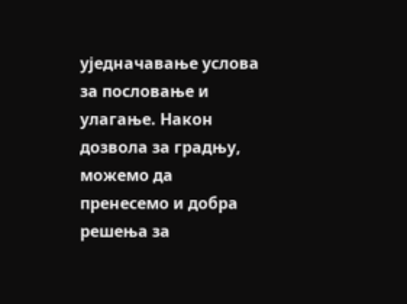уједначавање услова за пословање и улагање. Након дозвола за градњу, можемо да пренесемо и добра решења за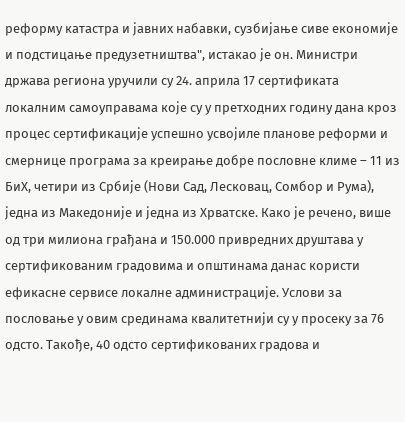реформу катастра и јавних набавки, сузбијање сиве економије и подстицање предузетништва", истакао је он. Министри држава региона уручили су 24. априла 17 сертификата локалним самоуправама које су у претходних годину дана кроз процес сертификације успешно усвојиле планове реформи и смернице програма за креирање добре пословне климе – 11 из БиХ, четири из Србије (Нови Сад, Лесковац, Сомбор и Рума), једна из Македоније и једна из Хрватске. Како је речено, више од три милиона грађана и 150.000 привредних друштава у сертификованим градовима и општинама данас користи ефикасне сервисе локалне администрације. Услови за пословање у овим срединама квалитетнији су у просеку за 76 одсто. Такође, 40 одсто сертификованих градова и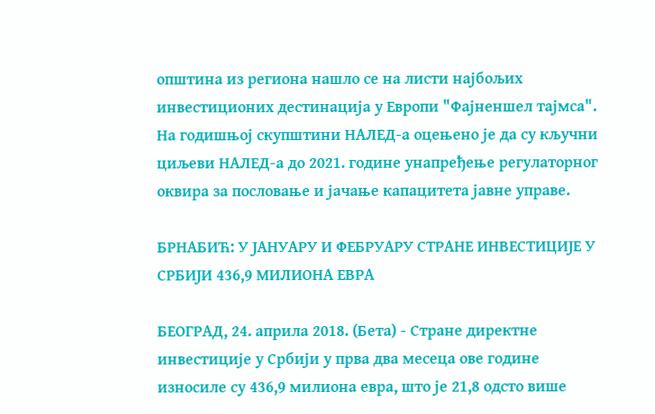општина из региона нашло се на листи најбољих инвестиционих дестинација у Европи "Фајненшел тајмса". На годишњој скупштини НАЛЕД-а оцењено је да су кључни циљеви НАЛЕД-а до 2021. године унапређење регулаторног оквира за пословање и јачање капацитета јавне управе.

БРНАБИЋ: У ЈАНУАРУ И ФЕБРУАРУ СТРАНЕ ИНВЕСТИЦИЈЕ У СРБИЈИ 436,9 МИЛИОНА ЕВРА

БЕОГРАД, 24. априла 2018. (Бета) - Стране директне инвестиције у Србији у прва два месеца ове године износиле су 436,9 милиона евра, што је 21,8 одсто више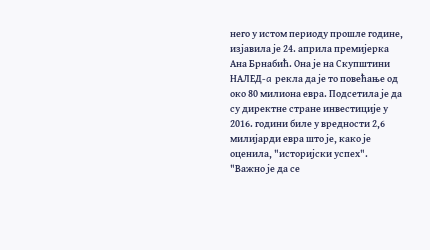него у истом периоду прошле године, изјавила је 24. априла премијерка Ана Брнабић. Она је на Скупштини НАЛЕД-a рекла да је то повећање од око 80 милиона евра. Подсетила је да су директне стране инвестиције у 2016. години биле у вредности 2,6 милијарди евра што је, како је оценила, "историјски успех". "Важно је да се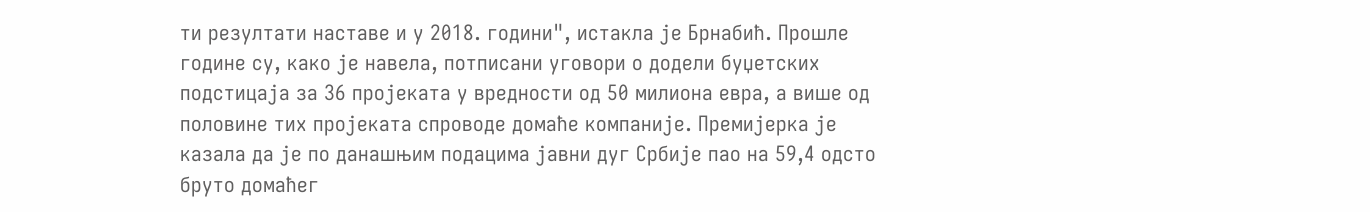ти резултати наставе и у 2018. години", истакла је Брнабић. Прошле године су, како је навела, потписани уговори о додели буџетских подстицаја за 36 пројеката у вредности од 50 милиона евра, а више од половине тих пројеката спроводе домаће компаније. Премијерка је казала да је по данашњим подацима јавни дуг Србије пао на 59,4 одсто бруто домаћег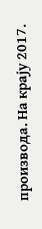производа. На крају 2017.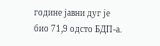године јавни дуг је био 71,9 одсто БДП-а.